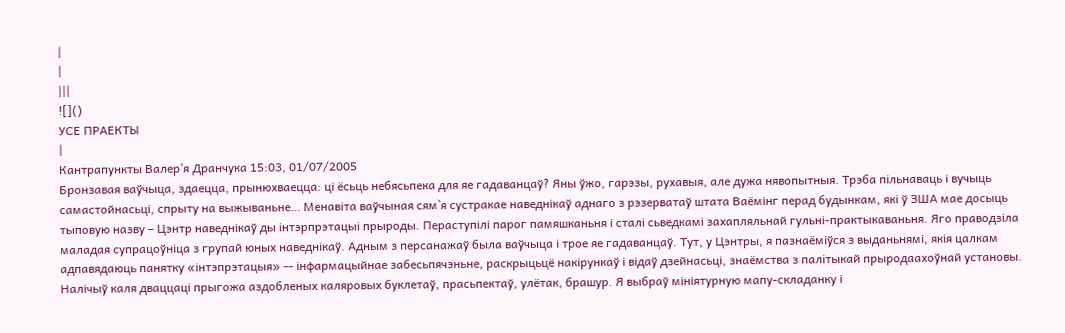|
|
|||
![]()
УСЕ ПРАЕКТЫ
|
Кантрапункты Валер’я Дранчука 15:03, 01/07/2005
Бронзавая ваўчыца, здаецца, прынюхваецца: ці ёсьць небясьпека для яе гадаванцаў? Яны ўжо, гарэзы, рухавыя, але дужа нявопытныя. Трэба пільнаваць і вучыць самастойнасьці, спрыту на выжываньне… Менавіта ваўчыная сям`я сустракае наведнікаў аднаго з рэзерватаў штата Ваёмінг перад будынкам, які ў ЗША мае досыць тыповую назву – Цэнтр наведнікаў ды інтэрпрэтацыі прыроды. Пераступілі парог памяшканьня і сталі сьведкамі захапляльнай гульні-практыкаваньня. Яго праводзіла маладая супрацоўніца з групай юных наведнікаў. Адным з персанажаў была ваўчыца і трое яе гадаванцаў. Тут, у Цэнтры, я пазнаёміўся з выданьнямі, якія цалкам адпавядаюць панятку «інтэпрэтацыя» -- інфармацыйнае забесьпячэньне, раскрыцьцё накірункаў і відаў дзейнасьці, знаёмства з палітыкай прыродаахоўнай установы. Налічыў каля дваццаці прыгожа аздобленых каляровых буклетаў, прасьпектаў, улётак, брашур. Я выбраў мініятурную мапу-складанку і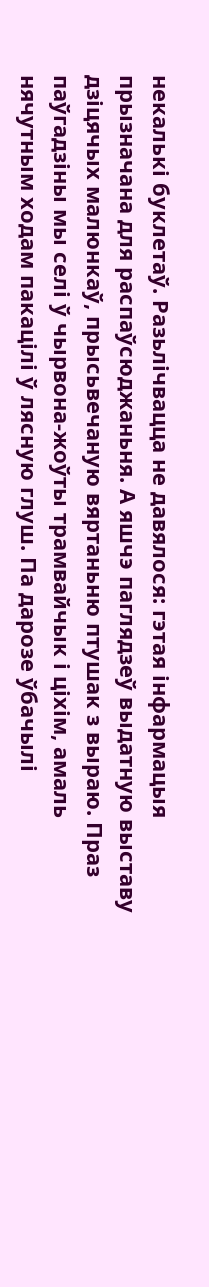некалькі буклетаў. Разьлічвацца не давялося: гэтая інфармацыя прызначана для распаўсюджаньня. А яшчэ паглядзеў выдатную выставу дзіцячых малюнкаў, прысьвечаную вяртаньню птушак з выраю. Праз паўгадзіны мы селі ў чырвона-жоўты трамвайчык і ціхім, амаль нячутным ходам пакацілі ў лясную глуш. Па дарозе ўбачылі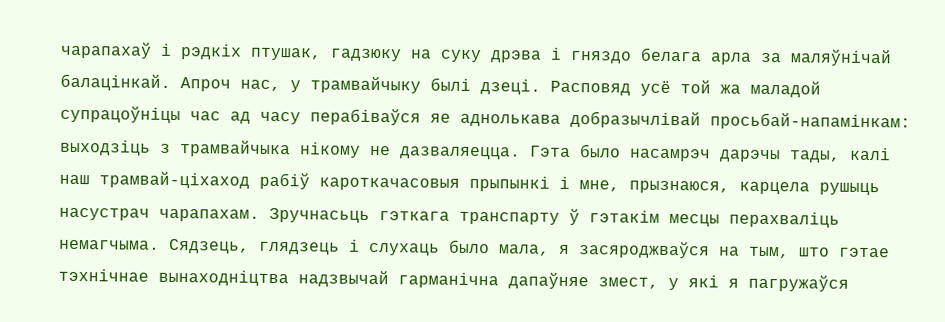чарапахаў і рэдкіх птушак, гадзюку на суку дрэва і гняздо белага арла за маляўнічай балацінкай. Апроч нас, у трамвайчыку былі дзеці. Расповяд усё той жа маладой супрацоўніцы час ад часу перабіваўся яе аднолькава добразычлівай просьбай-напамінкам: выходзіць з трамвайчыка нікому не дазваляецца. Гэта было насамрэч дарэчы тады, калі наш трамвай-ціхаход рабіў кароткачасовыя прыпынкі і мне, прызнаюся, карцела рушыць насустрач чарапахам. Зручнасьць гэткага транспарту ў гэтакім месцы перахваліць немагчыма. Сядзець, глядзець і слухаць было мала, я засяроджваўся на тым, што гэтае тэхнічнае вынаходніцтва надзвычай гарманічна дапаўняе змест, у які я пагружаўся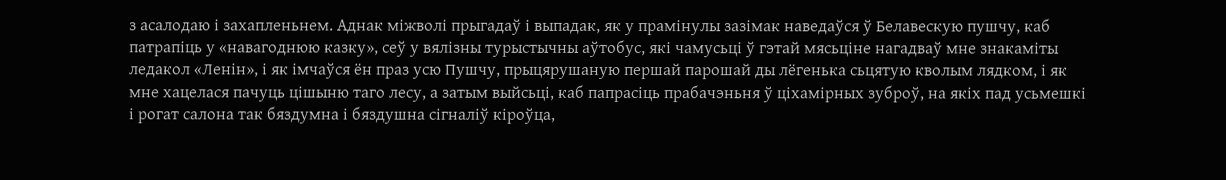з асалодаю і захапленьнем. Аднак міжволі прыгадаў і выпадак, як у прамінулы зазімак наведаўся ў Белавескую пушчу, каб патрапіць у «навагоднюю казку», сеў у вялізны турыстычны аўтобус, які чамусьці ў гэтай мясьціне нагадваў мне знакаміты ледакол «Ленін», і як імчаўся ён праз усю Пушчу, прыцярушаную першай парошай ды лёгенька сьцятую кволым лядком, і як мне хацелася пачуць цішыню таго лесу, а затым выйсьці, каб папрасіць прабачэньня ў ціхамірных зуброў, на якіх пад усьмешкі і рогат салона так бяздумна і бяздушна сігналіў кіроўца,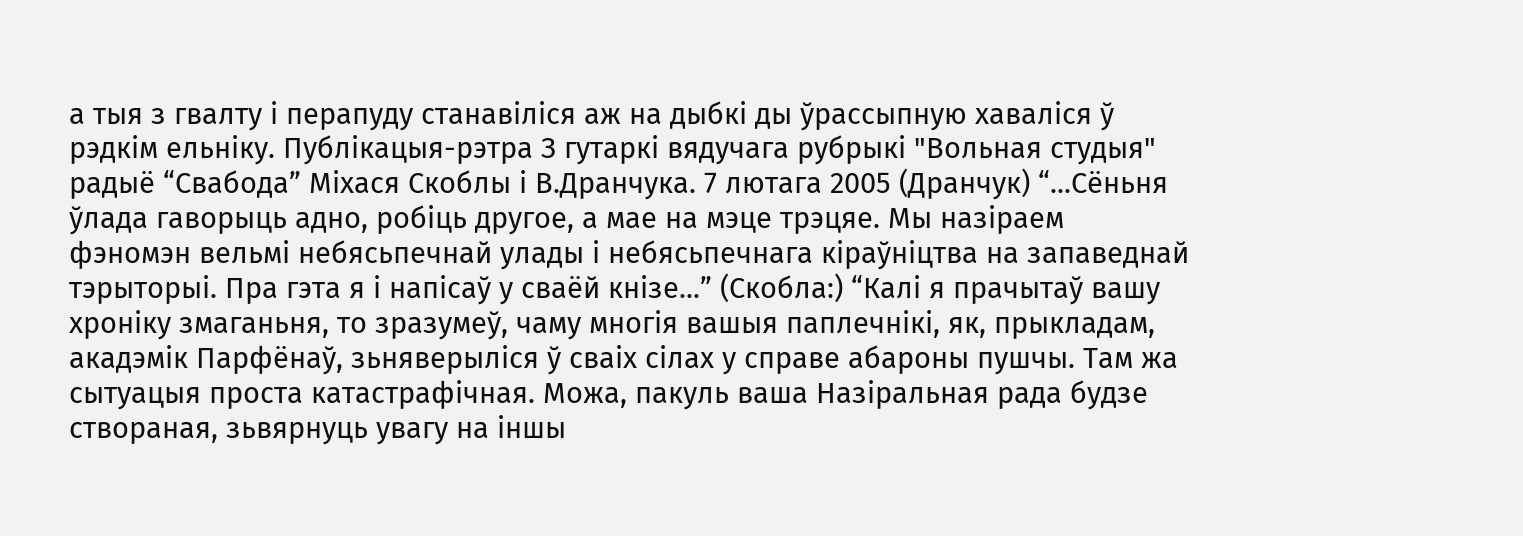а тыя з гвалту і перапуду станавіліся аж на дыбкі ды ўрассыпную хаваліся ў рэдкім ельніку. Публікацыя-рэтра З гутаркі вядучага рубрыкі "Вольная студыя" радыё “Свабода” Міхася Скоблы і В.Дранчука. 7 лютага 2005 (Дранчук) “...Сёньня ўлада гаворыць адно, робіць другое, а мае на мэце трэцяе. Мы назіраем фэномэн вельмі небясьпечнай улады і небясьпечнага кіраўніцтва на запаведнай тэрыторыі. Пра гэта я і напісаў у сваёй кнізе...” (Скобла:) “Калі я прачытаў вашу хроніку змаганьня, то зразумеў, чаму многія вашыя паплечнікі, як, прыкладам, акадэмік Парфёнаў, зьняверыліся ў сваіх сілах у справе абароны пушчы. Там жа сытуацыя проста катастрафічная. Можа, пакуль ваша Назіральная рада будзе створаная, зьвярнуць увагу на іншы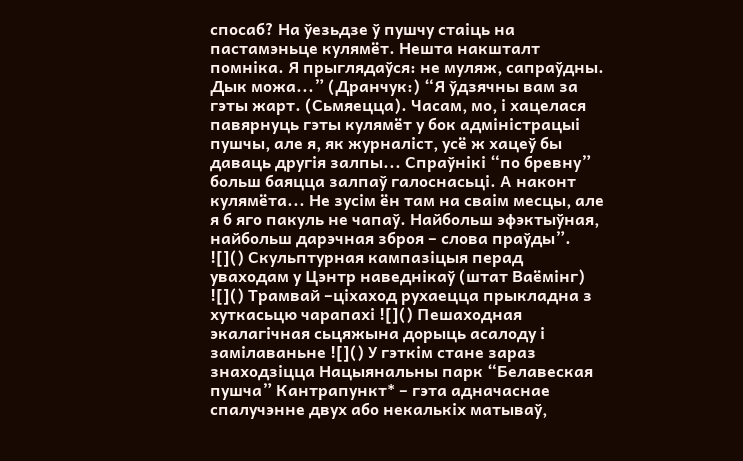спосаб? На ўезьдзе ў пушчу стаіць на пастамэньце кулямёт. Нешта накшталт помніка. Я прыглядаўся: не муляж, сапраўдны. Дык можа...” (Дранчук:) “Я ўдзячны вам за гэты жарт. (Сьмяецца). Часам, мо, і хацелася павярнуць гэты кулямёт у бок адміністрацыі пушчы, але я, як журналіст, усё ж хацеў бы даваць другія залпы... Спраўнікі “по бревну” больш баяцца залпаў галоснасьці. А наконт кулямёта... Не зусім ён там на сваім месцы, але я б яго пакуль не чапаў. Найбольш эфэктыўная, найбольш дарэчная зброя – слова праўды”. ![]() Скульптурная кампазіцыя перад уваходам у Цэнтр наведнікаў (штат Ваёмінг) ![]() Трамвай –ціхаход рухаецца прыкладна з хуткасьцю чарапахі ![]() Пешаходная экалагічная сьцяжына дорыць асалоду і замілаваньне ![]() У гэткім стане зараз знаходзіцца Нацыянальны парк “Белавеская пушча” Кантрапункт* – гэта адначаснае спалучэнне двух або некалькіх матываў,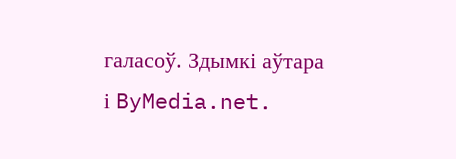галасоў. Здымкі аўтара і ByMedia.net.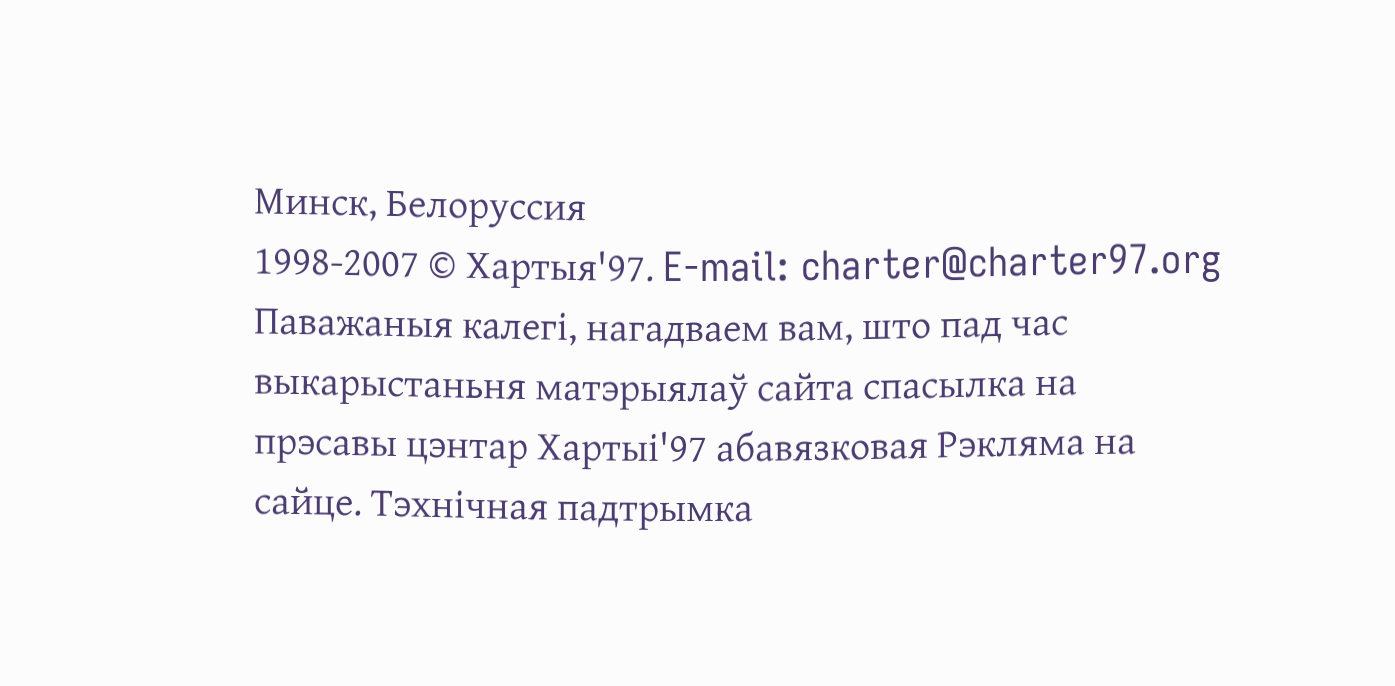Минск, Белоруссия
1998-2007 © Хартыя'97. E-mail: charter@charter97.org Паважаныя кaлегi, нагадваем вам, што пад час выкарыстаньня матэрыялаў сайта спасылка на прэсавы цэнтар Хартыi'97 абавязковая Рэкляма на сайце. Тэхнічная падтрымка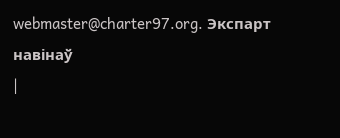webmaster@charter97.org. Экспарт навiнаў
|